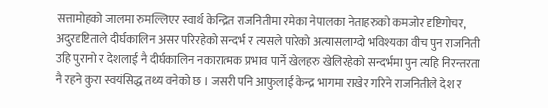सत्तामोहको जालमा रुमल्लिएर स्वार्थ केन्द्रित राजनितीमा रमेका नेपालका नेताहरुको कमजोर दृष्टिगोचर, अदुरदृष्टिताले दीर्घकालिन असर परिरहेको सन्दर्भ र त्यसले पारेको अत्यासलाग्दो भविश्यका वीच पुन राजनिती उहि पुरानो र देशलाई नै दीर्घकालिन नकारात्मक प्रभाव पार्ने खेलहरु खेलिरहेको सन्दर्भमा पुन त्यहि निरन्तरता नै रहने कुरा स्वयंसिद्ध तथ्य वनेको छ । जसरी पनि आफुलाई केन्द्र भागमा राखेर गरिने राजनितीले देश र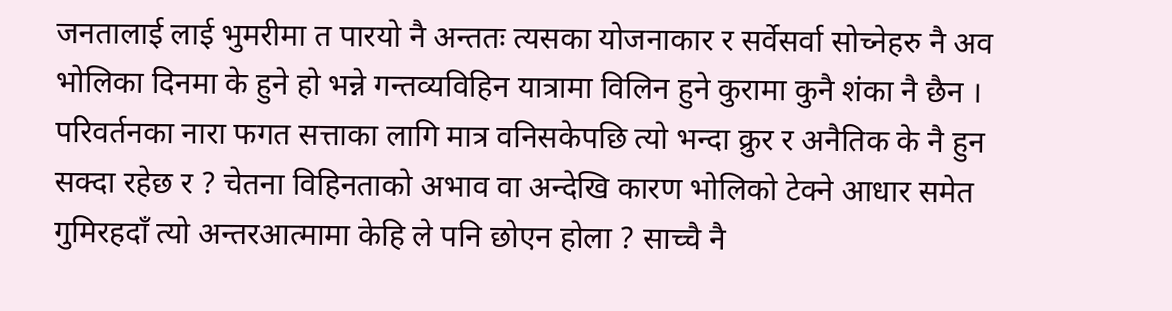जनतालाई लाई भुमरीमा त पारयो नै अन्ततः त्यसका योजनाकार र सर्वेसर्वा सोच्नेहरु नै अव भोलिका दिनमा के हुने हो भन्ने गन्तव्यविहिन यात्रामा विलिन हुने कुरामा कुनै शंका नै छैन ।
परिवर्तनका नारा फगत सत्ताका लागि मात्र वनिसकेपछि त्यो भन्दा क्रुर र अनैतिक के नै हुन सक्दा रहेछ र ? चेतना विहिनताको अभाव वा अन्देखि कारण भोलिको टेक्ने आधार समेत गुमिरहदाँ त्यो अन्तरआत्मामा केहि ले पनि छोएन होला ? साच्चै नै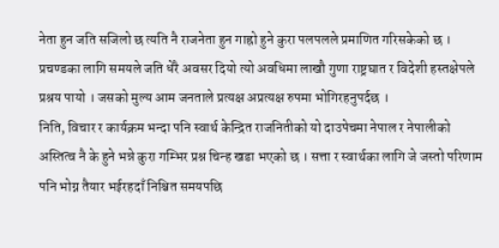नेता हुन जति सजिलो छ त्यति नै राजनेता हुन गाह्रो हुने कुरा पलपलले प्रमाणित गरिसकेको छ । प्रचण्डका लागि समयले जति धेरै अवसर दियो त्यो अवधिमा लाखौ गुणा राष्ट्रघात र विदेशी हस्तक्षेपले प्रश्रय पायो । जसको मुल्य आम जनताले प्रत्यक्ष अप्रत्यक्ष रुपमा भोगिरहनुपर्दछ ।
निति, विचार र कार्यक्रम भन्दा पनि स्वार्थ केन्द्रित राजनितीको यो दाउपेचमा नेपाल र नेपालीको अस्तित्व नै के हुने भन्ने कुरा गम्भिर प्रश्न चिन्ह खडा भएको छ । सत्ता र स्वार्थका लागि जे जस्तो परिणाम पनि भोग्न तैयार भईरहदाँ निश्चित समयपछि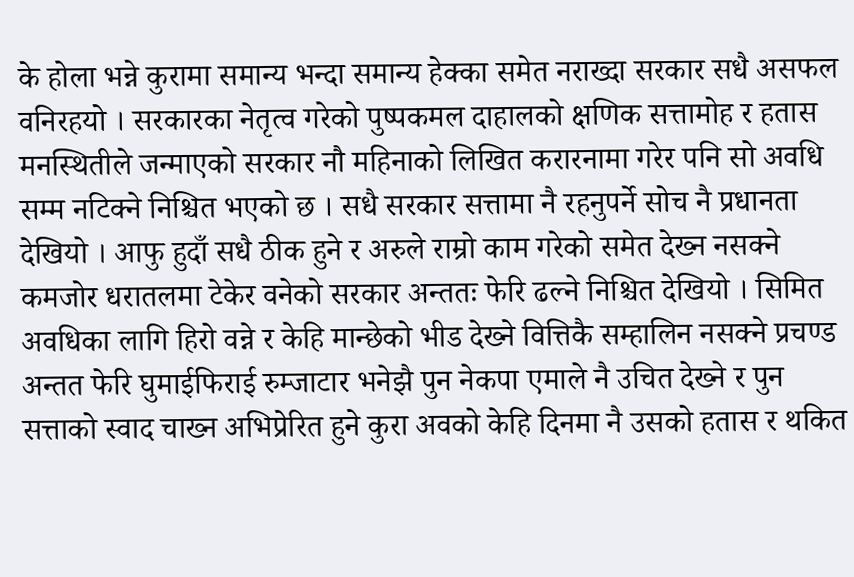के होला भन्ने कुरामा समान्य भन्दा समान्य हेक्का समेत नराख्दा सरकार सधै असफल वनिरहयो । सरकारका नेतृत्व गरेको पुष्पकमल दाहालको क्षणिक सत्तामोह र हतास मनस्थितीले जन्माएको सरकार नौ महिनाको लिखित करारनामा गरेर पनि सो अवधि सम्म नटिक्ने निश्चित भएको छ । सधै सरकार सत्तामा नै रहनुपर्ने सोच नै प्रधानता देखियो । आफु हुदाँ सधै ठीक हुने र अरुले राम्रो काम गरेको समेत देख्न नसक्ने कमजोर धरातलमा टेकेर वनेको सरकार अन्ततः फेरि ढल्ने निश्चित देखियो । सिमित अवधिका लागि हिरो वन्ने र केहि मान्छेको भीड देख्ने वित्तिकै सम्हालिन नसक्ने प्रचण्ड अन्तत फेरि घुमाईफिराई रुम्जाटार भनेझै पुन नेकपा एमाले नै उचित देख्ने र पुन सत्ताको स्वाद चाख्न अभिप्रेरित हुने कुरा अवको केहि दिनमा नै उसको हतास र थकित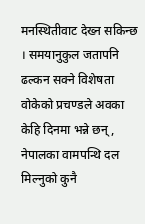मनस्थितीवाट देख्न सकिन्छ । समयानुकुल जतापनि ढल्कन सक्ने विशेषता वोकेको प्रचण्डले अवका केहि दिनमा भन्ने छन् , नेपालका वामपन्थि दल मिल्नुको कुनै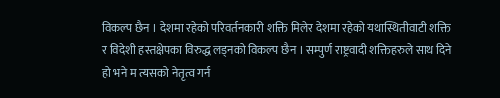विकल्प छैन । देशमा रहेको परिवर्तनकारी शक्ति मिलेर देशमा रहेको यथास्थितीवाटी शक्ति र विदेशी हस्तक्षेपका विरुद्ध लड्नको विकल्प छैन । सम्पुर्ण राष्ट्रवादी शक्तिहरुले साथ दिने हो भने म त्यसको नेतृत्व गर्न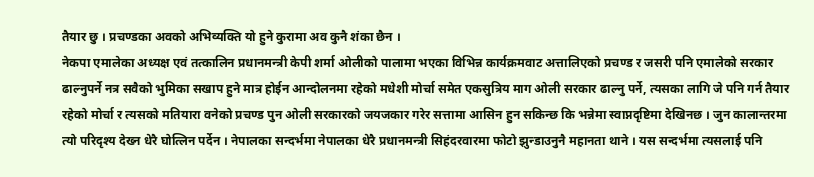तैयार छु । प्रचण्डका अवको अभिव्यक्ति यो हुने कुरामा अव कुनै शंका छैन ।
नेकपा एमालेका अध्यक्ष एवं तत्कालिन प्रधानमन्त्री केपी शर्मा ओलीको पालामा भएका विभिन्न कार्यक्रमवाट अत्तालिएको प्रचण्ड र जसरी पनि एमालेको सरकार ढाल्नुपर्ने नत्र सवैको भुमिका सखाप हुने मात्र होईन आन्दोलनमा रहेको मधेशी मोर्चा समेत एकसुत्रिय माग ओली सरकार ढाल्नु पर्ने, त्यसका लागि जे पनि गर्न तैयार रहेको मोर्चा र त्यसको मतियारा वनेको प्रचण्ड पुन ओली सरकारको जयजकार गरेर सत्तामा आसिन हुन सकिन्छ कि भन्नेमा स्वाप्नदृष्टिमा देखिनछ । जुन कालान्तरमा त्यो परिदृश्य देख्न धेरै घोत्लिन पर्देन । नेपालका सन्दर्भमा नेपालका धेरै प्रधानमन्त्री सिहंदरवारमा फोटो झुन्डाउनुनै महानता थाने । यस सन्दर्भमा त्यसलाई पनि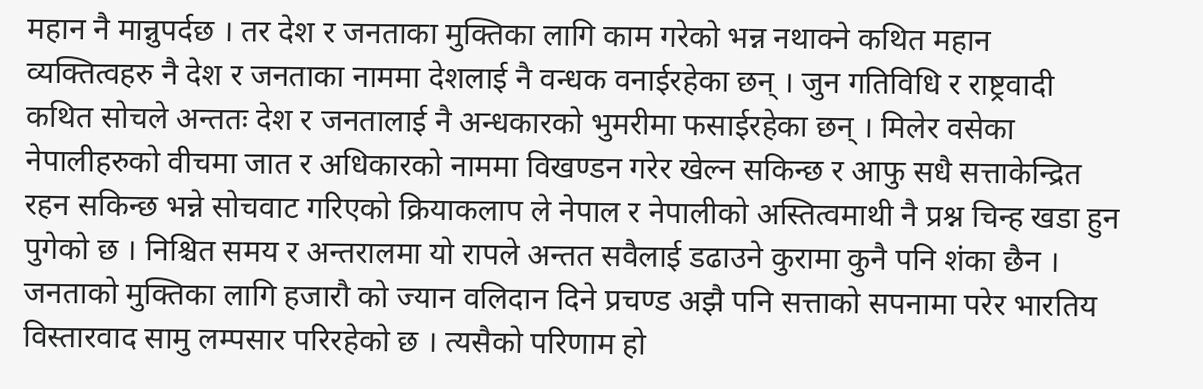महान नै मान्नुपर्दछ । तर देश र जनताका मुक्तिका लागि काम गरेको भन्न नथाक्ने कथित महान व्यक्तित्वहरु नै देश र जनताका नाममा देशलाई नै वन्धक वनाईरहेका छन् । जुन गतिविधि र राष्ट्रवादी कथित सोचले अन्ततः देश र जनतालाई नै अन्धकारको भुमरीमा फसाईरहेका छन् । मिलेर वसेका नेपालीहरुको वीचमा जात र अधिकारको नाममा विखण्डन गरेर खेल्न सकिन्छ र आफु सधै सत्ताकेन्द्रित रहन सकिन्छ भन्ने सोचवाट गरिएको क्रियाकलाप ले नेपाल र नेपालीको अस्तित्वमाथी नै प्रश्न चिन्ह खडा हुन पुगेको छ । निश्चित समय र अन्तरालमा यो रापले अन्तत सवैलाई डढाउने कुरामा कुनै पनि शंका छैन । जनताको मुक्तिका लागि हजारौ को ज्यान वलिदान दिने प्रचण्ड अझै पनि सत्ताको सपनामा परेर भारतिय विस्तारवाद सामु लम्पसार परिरहेको छ । त्यसैको परिणाम हो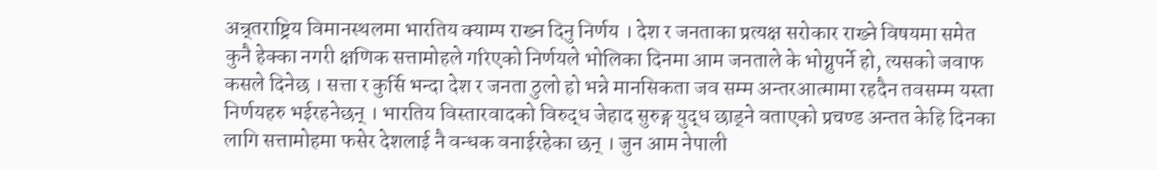अन्र्तराष्ट्रिय विमानस्थलमा भारतिय क्याम्प राख्न दिनु निर्णय । देश र जनताका प्रत्यक्ष सरोकार राख्ने विषयमा समेत कुनै हेक्का नगरी क्षणिक सत्तामोहले गरिएको निर्णयले भोलिका दिनमा आम जनताले के भोग्नुपर्ने हो, त्यसको जवाफ कसले दिनेछ । सत्ता र कुर्सि भन्दा देश र जनता ठुलो हो भन्ने मानसिकता जव सम्म अन्तरआत्मामा रहदैन तवसम्म यस्ता निर्णयहरु भईरहनेछन् । भारतिय विस्तारवादको विरुद्ध जेहाद सुरुङ्ग युद्ध छाड्ने वताएको प्रचण्ड अन्तत केहि दिनका लागि सत्तामोहमा फसेर देशलाई नै वन्धक वनाईरहेका छन् । जुन आम नेपाली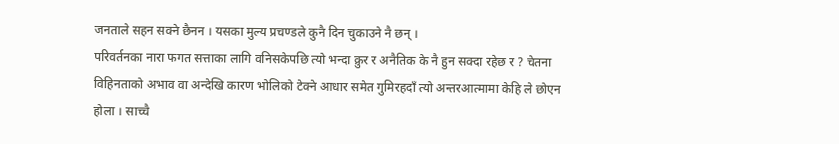जनताले सहन सक्ने छैनन । यसका मुल्य प्रचण्डले कुनै दिन चुकाउने नै छन् ।
परिवर्तनका नारा फगत सत्ताका लागि वनिसकेपछि त्यो भन्दा क्रुर र अनैतिक के नै हुन सक्दा रहेछ र ? चेतना विहिनताको अभाव वा अन्देखि कारण भोलिको टेक्ने आधार समेत गुमिरहदाँ त्यो अन्तरआत्मामा केहि ले छोएन होला । साच्चै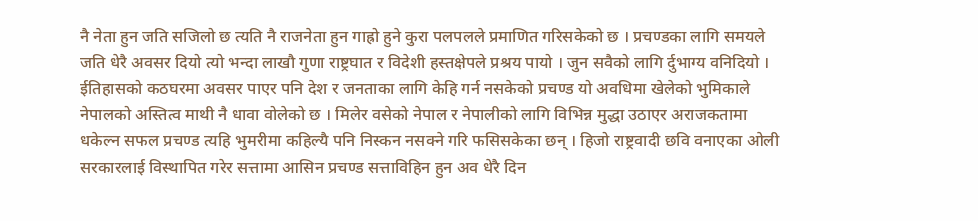नै नेता हुन जति सजिलो छ त्यति नै राजनेता हुन गाह्रो हुने कुरा पलपलले प्रमाणित गरिसकेको छ । प्रचण्डका लागि समयले जति धेरै अवसर दियो त्यो भन्दा लाखौ गुणा राष्ट्रघात र विदेशी हस्तक्षेपले प्रश्रय पायो । जुन सवैको लागि र्दुभाग्य वनिदियो । ईतिहासको कठघरमा अवसर पाएर पनि देश र जनताका लागि केहि गर्न नसकेको प्रचण्ड यो अवधिमा खेलेको भुमिकाले नेपालको अस्तित्व माथी नै धावा वोलेको छ । मिलेर वसेको नेपाल र नेपालीको लागि विभिन्न मुद्धा उठाएर अराजकतामा धकेल्न सफल प्रचण्ड त्यहि भुमरीमा कहिल्यै पनि निस्कन नसक्ने गरि फसिसकेका छन् । हिजो राष्ट्रवादी छवि वनाएका ओली सरकारलाई विस्थापित गरेर सत्तामा आसिन प्रचण्ड सत्ताविहिन हुन अव धेरै दिन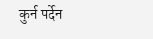कुर्न पर्देन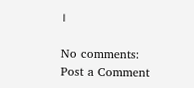।

No comments:
Post a Comment